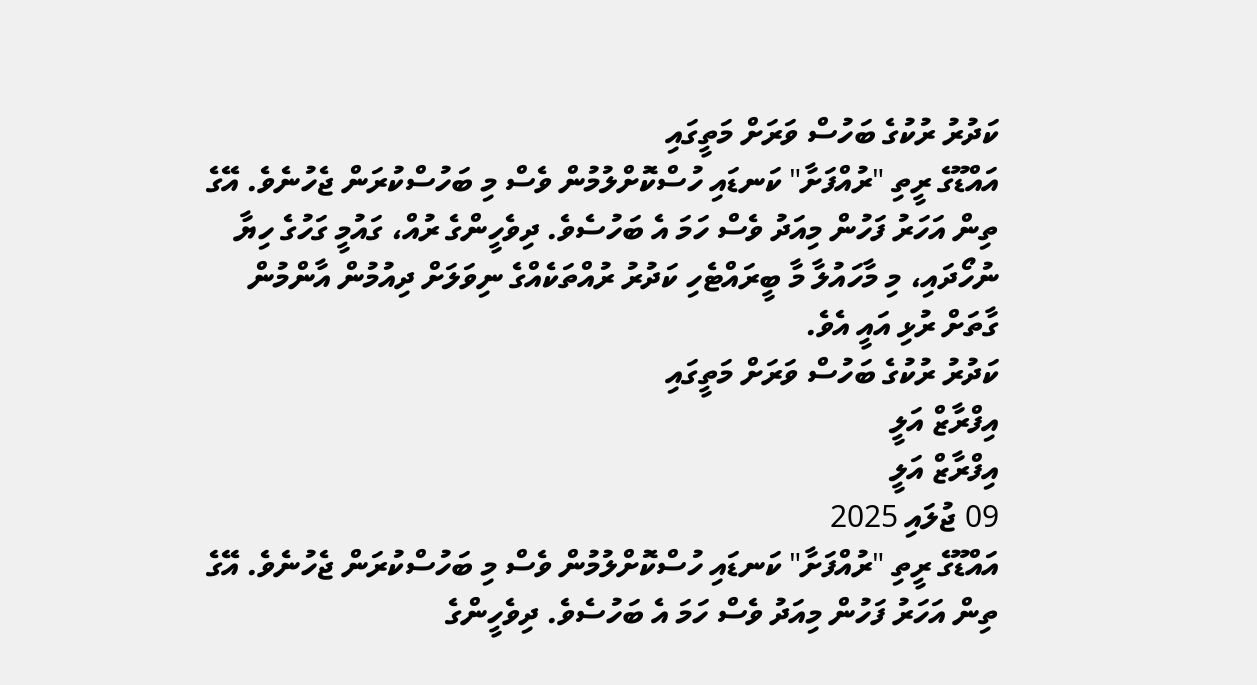ކަދުރު ރުކުގެ ބަހުސް ވަރަށް މަތީގައި
އައްޑޫގެ ރީތި "ރުއްފަށާ" ކަނޑައި ހުސްކޮށްލުމުން ވެސް މި ބަހުސްކުރަން ޖެހުނެވެ. އޭގެ ތިން އަހަރު ފަހުން މިއަދު ވެސް ހަމަ އެ ބަހުސެވެ. ދިވެހީންގެ ރުއް، ގައުމީ ގަހުގެ ހިޔާ ނުހޯދައި، މި މާހައުލާ މާ ބީރައްޓެހި ކަދުރު ރުއްތަކެއްގެ ނިވަލަށް ދިއުމުން އާންމުން ގާތަށް ރުޅި އައީ އެވެ.
ކަދުރު ރުކުގެ ބަހުސް ވަރަށް މަތީގައި
އިފްރާޒް އަލީ
އިފްރާޒް އަލީ
09 ޖުލައި 2025
އައްޑޫގެ ރީތި "ރުއްފަށާ" ކަނޑައި ހުސްކޮށްލުމުން ވެސް މި ބަހުސްކުރަން ޖެހުނެވެ. އޭގެ ތިން އަހަރު ފަހުން މިއަދު ވެސް ހަމަ އެ ބަހުސެވެ. ދިވެހީންގެ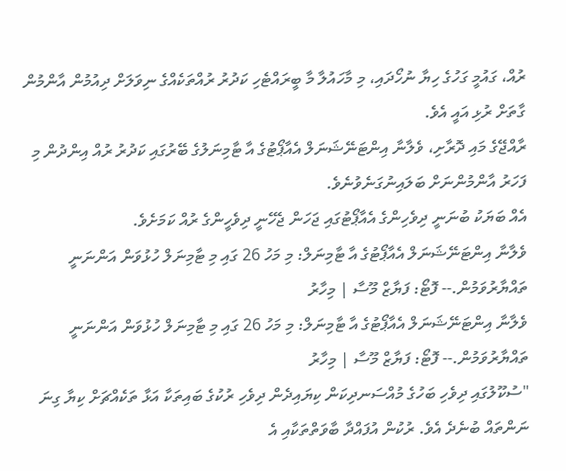ރުއް، ގައުމީ ގަހުގެ ހިޔާ ނުހޯދައި، މި މާހައުލާ މާ ބީރައްޓެހި ކަދުރު ރުއްތަކެއްގެ ނިވަލަށް ދިއުމުން އާންމުން ގާތަށް ރުޅި އައީ އެވެ.
ރާއްޖޭގެ މައި ދޮރާށި، ވެލާނާ އިންޓަނޭޝަނަލް އެއާޕޯޓުގެ އާ ޓާމިނަލުގެ ބޭރުގައި ކަދުރު ރުއް އިންދުން މި ފަހަރު އާންމުންނަށް ބަލައިނުގަނެވުނެވެ.
އެއް ބަޔަކު ބުނަނީ ދިވެހިންގެ އެއާޕޯޓުގައި ޖަހަން ޖެހޭނީ ދިވެހީންގެ ރުއް ކަމަށެވެ.
ވެލާނާ އިންޓަނޭޝަނަލް އެއާޕޯޓުގެ އާ ޓާމިނަލް: މި މަހު 26 ގައި މި ޓާމިނަލް ހުޅުވަން އަންނަނީ ތައްޔާރުވަމުން.-- ފޮޓޯ: ފަޔާޒް މޫސާ | މިހާރު
ވެލާނާ އިންޓަނޭޝަނަލް އެއާޕޯޓުގެ އާ ޓާމިނަލް: މި މަހު 26 ގައި މި ޓާމިނަލް ހުޅުވަން އަންނަނީ ތައްޔާރުވަމުން.-- ފޮޓޯ: ފަޔާޒް މޫސާ | މިހާރު
"ސުކޫލުގައި ދިވެހި ބަހުގެ މުއްސަނދިކަން ކިޔައިދެން ދިވެހި ރުކުގެ ބައިތަކާ އަޅާ ތަކެއްޗަށް ކިޔާ ގިނަ ނަންތައް ބުނެދެ އެވެ. ރުކުން އުފައްދާ ބާވަތްތަކާއި އެ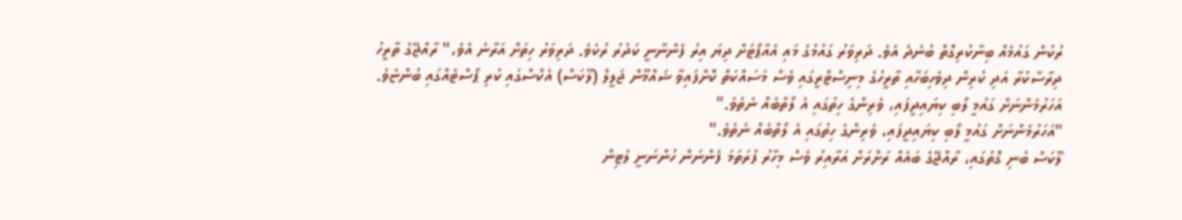ރުކުން ގައުމެއް ބިނާކުރިގޮތް ބުނެދެ އެވެ. ދަރިވަރު ގައުމުގެ މައި އެއާޕޯޓަށް ދިޔަ އިރު ފެންނާނީ ކަދުރު ރުކެވެ. ދަރިވަރު ހިތަށް އަރާނެ އެވެ،" ރާއްޖޭގެ ތާރީހު ދިރާސާކުރާ އަދި ކުރިން ދިވެހިބަހާއި ތާރީހުގެ މިނިސްޓްރީގައި ވެސް މަސައްކަތް ކޮށްފައިވާ ޝައްމޫން ޖަލީލް (ލޫކަސް) އެކްސްގައި ކުރި ޕޯސްޓެއްގައި ބުންޏެވެ.
އަހަރުމެންނަށް ގައުމީ ލޯބި ކިޔައިދީފައި، ވެރިންގެ ހިތުގައި އެ ލޯތްބެއް ނެތެވެ."
"އަހަރުމެންނަށް ގައުމީ ލޯބި ކިޔައިދީފައި، ވެރިންގެ ހިތުގައި އެ ލޯތްބެއް ނެތެވެ."
ލޫކަސް ބުނި ގޮތުގައި، ރާއްޖޭގެ ބައެއް ރަށްރަށް އަރާއިރު ވެސް މިހާރު ފުރަތަމަ ފެންނަން ހުންނަނީ ލެޓިން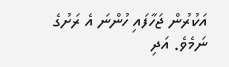އަކުރުން ޖަހާފައި ހުންނަ އެ ރަށުގެ ނަމެވެ. އަދި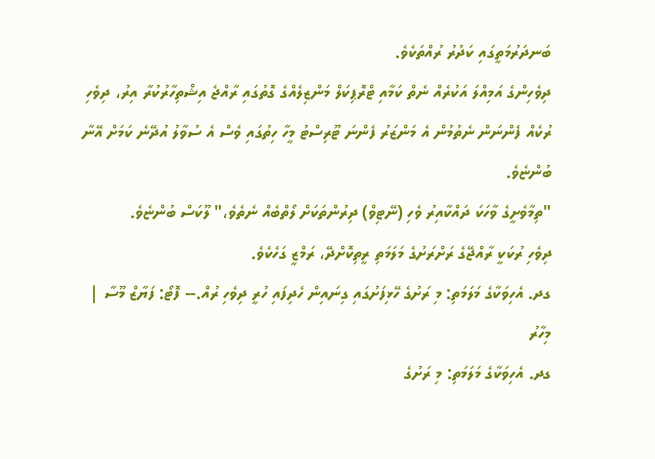ބަނދަރުމަތީގައި ކަދުރު ރުއްތަކެވެ.
ދިވެހިންގެ އަމިއްލަ އަކުރެއް ނެތް ކަމާއި ޓްރޮޕިކަލް މަންޒިލެއްގެ ގޮތުގައި ރާއްޖެ އިޝްތިހާރުކުރާ އިރު، ދިވެހި ރުކެއް ފެންނަން ނެތުމުން އެ މަންޒަރު ފެންނަ ޓޫރިސްޓު މީހާ ހިތުގައި ވެސް އެ ސުވާލު އުދޭނެ ކަމަށް އޭނާ ބުންޏެވެ.
"ތިމާވެށީގެ ވާހަކަ ދައްކާއިރު ވެހި (ނޭޓިވް) ދިރުންތަކަށް ލޯތްބެއް ނެތެވެ،" ލޫކަސް ބުންޏެވެ.
ދިވެހި ރުކަކީ ރާއްޖޭގެ ރަށްރަށުގެ މަލަމަތި ރީތިކޮށްދޭ، ރަމްޒީ ގަހެކެވެ.
ގދ. އެހިވަކާގެ މަލަމަތި: މި ރަށުގެ ހޭޅިފަށުގައި ގިނައިން ހެދިފައި ހުރީ ދިވެހި ރުއް.-- ފޮޓޯ: ފަޔާޒް މޫސާ | މިހާރު
ގދ. އެހިވަކާގެ މަލަމަތި: މި ރަށުގެ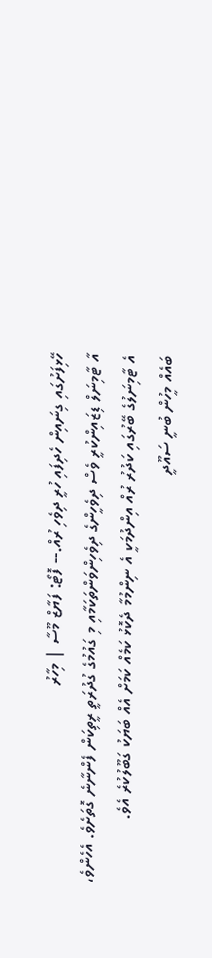ހޭޅިފަށުގައި ގިނައިން ހެދިފައި ހުރީ ދިވެހި ރުއް.-- ފޮޓޯ: ފަޔާޒް މޫސާ | މިހާރު
އާ ޓާމިނަލް ޑިޒައިންކުރީ ވެސް ދިވެހީންގެ ދިވެހިންވަންތަކަމާއި މި ގައުމުގެ ގުދުރަތީ ރީތިކަން ފެންނާނެ ގޮތަށެވެ. އެހެންވެ، އެ ޓާމިނަލުގެ ބޭރުގައި ކަދުރު ރުއް އިންދުމަކީ އެ ނިންމުމާ ދެކޮޅު ކަމެއް ކަމަށް އެއް ބަޔަކު ގަބޫލުކުރެ އެވެ.
ބައެއް މީހުން ބުނީ ސައޫދީ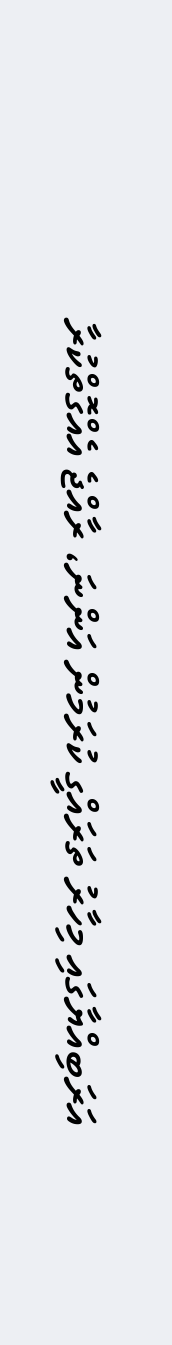އަރަބިއްޔާގައި މިހާރު ތަރައްގީ ކުރަމުން އަންނަ، ރާއްޖެ އެއްގޮތްކުރާ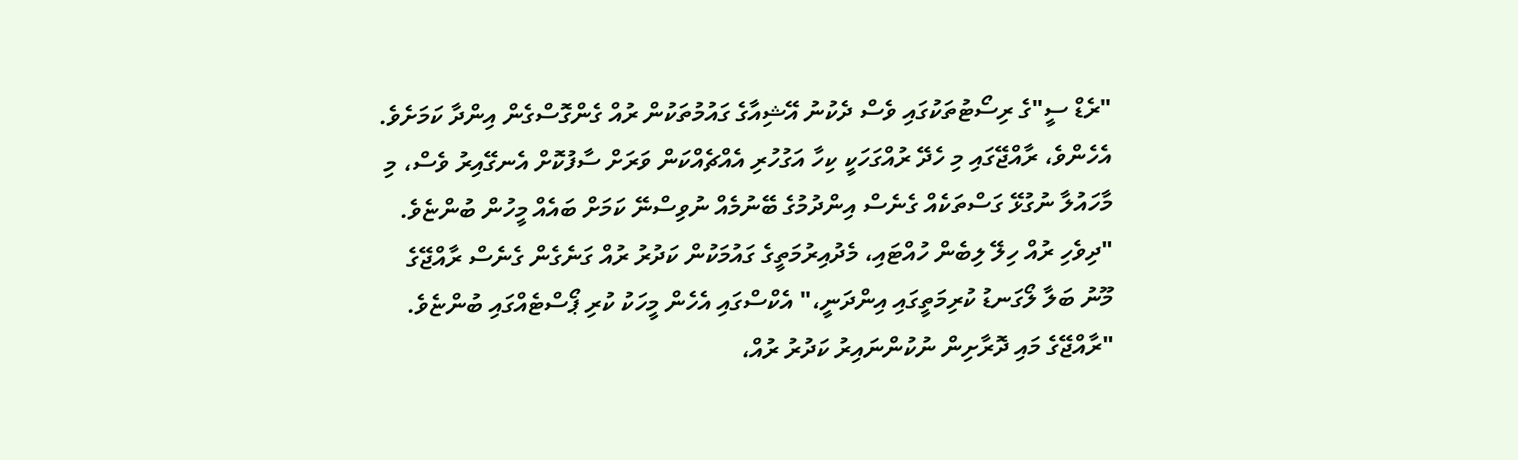"ރެޑް ސީ"ގެ ރިސޯޓުތަކުގައި ވެސް ދެކުނު އޭޝިއާގެ ގައުމުތަކުން ރުއް ގެންގޮސްގެން އިންދާ ކަމަށެވެ. އެހެންވެ، ރާއްޖޭގައި މި ހެދޭ ރުއްގަހަކީ ކިހާ އަގުހުރި އެއްޗެއްކަން ވަރަށް ސާފުކޮށް އެނގޭއިރު ވެސް، މި މާހައުލާ ނުގުޅޭ ގަސްތަކެއް ގެނެސް އިންދުމުގެ ބޭނުމެއް ނުވިސްނޭ ކަމަށް ބައެއް މީހުން ބުންޏެވެ.
"ދިވެހި ރުއް ހިލޭ ލިބެން ހުއްޓައި، މެދުއިރުމަތީގެ ގައުމަކުން ކަދުރު ރުއް ގަނެގެން ގެނެސް ރާއްޖޭގެ މޫނު ބަލާ ލޯގަނޑު ކުރިމަތީގައި އިންދަނީ،" އެކްސްގައި އެހެން މީހަކު ކުރި ޕޯސްޓެއްގައި ބުންޏެވެ.
"ރާއްޖޭގެ މައި ދޮރާށިން ނުކުންނައިރު ކަދުރު ރުއް،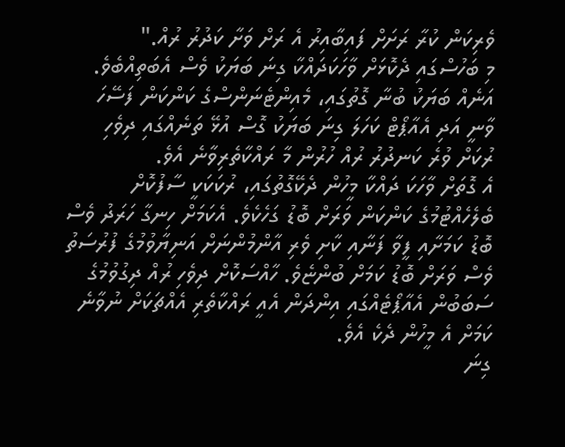ވެރިކަން ކުރާ ރަށަށް ފައިބާއިރު އެ ރަށް ވަށާ ކަދުރު ރުއް."
މި ބަހުސްގައި ދެކޮޅަށް ވާހަކަދައްކާ ގިނަ ބަޔަކު ވެސް އެބަތިއްބެވެ. އަނެއް ބަޔަކު ބުނާ ގޮތުގައި، މެއިންޓެނަންސްގެ ކަންކަން ފަސޭހަ ވާނީ އަދި އެއާޕޯޓް ކަހަލަ ގިނަ ބަޔަކު ގޮސް އުޅޭ ތަނެއްގައި ދިވެހި ރުކަށް ވުރެ ކަނދުރު ރުއް ހުރުން މާ ރައްކާތެރިވާނެ އެވެ.
އެ ގޮތަށް ވާހަކަ ދައްކާ މީހުން ދެކޭގޮތުގައި، ރުކަކަކީ ސާފުކޮށް ބެލެހެއްޓުމުގެ ކަންކަން ވަރަށް ބޮޑު ގަހެކެވެ. އެކަމަށް ހިނގާ ހަރަދު ވެސް ބޮޑު ކަމަށާއި ފީވާ ފަނާއި ކާށި ވެރި އާންމުންނަށް އަނިޔާވުމުގެ ފުރުސަތު ވެސް ވަރަށް ބޮޑު ކަމަށް ބުންޏެވެ. ހާއްސަކޮށް ދިވެހި ރުއް ދިގުވުމުގެ ސަބަބުން އެއާޕޯޓެއްގައި އިންދަން އެއީ ރައްކާތެރި އެއްޗަކަށް ނުވާނެ ކަމަށް އެ މީހުން ދެކެ އެވެ.
ގިނަ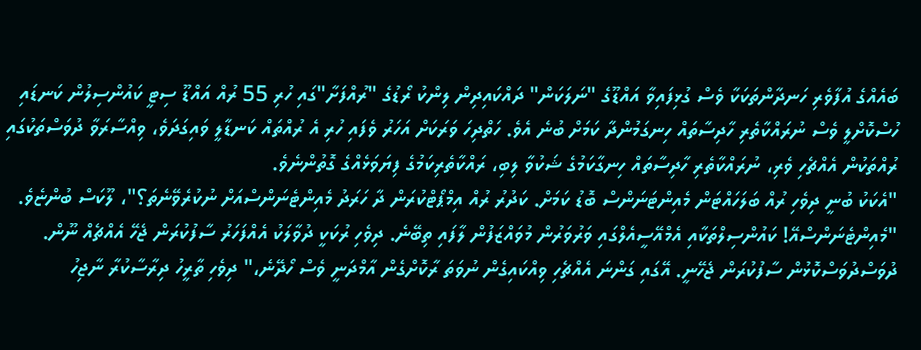ބައެއްގެ އުފާވެރި ހަނދާންތަކަކާ ވެސް ގުޅިފައިވާ އައްޑޫގެ "ނަލަކަން" ދައްކައިދިން ލިންކު ރޯޑުގެ "ރުއްފަށާ"ގައި ހުރި 55 ރުއް އައްޑޫ ސިޓީ ކައުންސިލުން ކަނޑައި ހުސްކޮށްލީ ވެސް ނުރައްކާތެރި ހާދިސާތައް ހިނގަމުންދާ ކަމަށް ބުނެ އެވެ. ހަތްދިހަ ވަރަކަށް އަހަރު ވެފައި ހުރި އެ ރުއްތައް ކަނޑާލީ ވައިގަދަވެ، ވިއްސާރަވާ ދުވަސްތަކުގައި ރުއްތަކުން އެއްޗެހި ވެރި، ނުރައްކާތެރި ހާދިސާތައް ހިނގާކަމުގެ ޝަކުވާ ލިބި، ރައްކާތެރިކަމުގެ ފިޔަވަޅެއްގެ ގޮތުންނެވެ.
"އެކަކު ބުނީ ދިވެހި ރުއް ބަލަހައްޓަން މެއިންޓަނަންސް ބޮޑު ކަމަށް. ކަދުރު ރުއް އިމްޕޯޓްކުރަން ދާ ހަރަދު މެއިންޓެނަންސްއަށް ނުކުރެވޭނެތަ؟"، ލޫކަސް ބުންޏެވެ.
"މެއިންޓެނަންސްއޭ! ކައުންސިލްތަކާއި އެމްއޭސީއެލްގައި ވަރުވަރުން މުވައްޒަފުން ލާފައި ތިބޭނެ. ދިވެހި ރުކަކީ ދުވާލަކު އެއްފަހަރު ސާފުކުރަން ޖެހޭ އެއްޗެއް ނޫން. ދުވަސްދުވަސްކޮޅުން ސާފުކުރަން ޖެހޭނީ. އޭގައި ގަންނަ އެއްޗެހި ވިއްކައިގެން ނުވަތަ ރާކޮށްގެން އާމްދަނީ ވެސް ހޯދޭނެ،" ދިވެހި ތާރީހު ދިރާސާކުރާ ނާޖިހު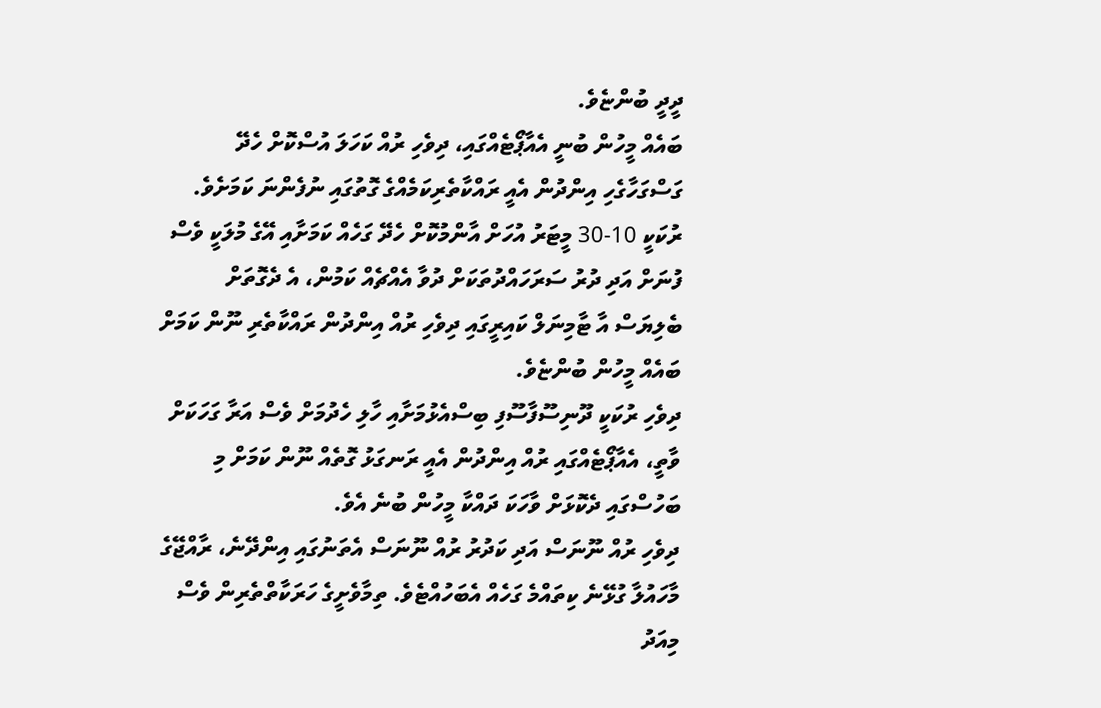ދީދީ ބުންޏެވެ.
ބައެއް މީހުން ބުނީ އެއާޕޯޓެއްގައި، ދިވެހި ރުއް ކަހަލަ އުސްކޮށް ހެދޭ ގަސްގަހާގެހި އިންދުން އެއީ ރައްކާތެރިކަމެއްގެ ގޮތުގައި ނުފެންނަ ކަމަށެވެ. ރުކަކީ 10-30 މީޓަރު އުހަށް އާންމުކޮށް ހެދޭ ގަހެއް ކަމަށާއި އޭގެ މުލަކީ ވެސް ފުނަށް އަދި ދުރު ސަރަހައްދުތަކަށް ދުވާ އެއްޗެއް ކަމުން، އެ ދެގޮތަށް ބެލިޔަސް އާ ޓާމިނަލް ކައިރީގައި ދިވެހި ރުއް އިންދުން ރައްކާތެރި ނޫން ކަމަށް ބައެއް މީހުން ބުންޏެވެ.
ދިވެހި ރުކަކީ ދޫނިސޫފާސޫފި ބިސްއެޅުމަށާއި ހާލި ހެދުމަށް ވެސް އަރާ ގަހަކަށް ވާތީ، އެއާޕޯޓެއްގައި ރުއް އިންދުން އެއީ ރަނގަޅު ގޮތެއް ނޫން ކަމަށް މި ބަހުސްގައި ދެކޮޅަށް ވާހަކަ ދައްކާ މީހުން ބުނެ އެވެ.
ދިވެހި ރުއް ނޫނަސް އަދި ކަދުރު ރުއް ނޫނަސް އެތަނުގައި އިންދޭނެ، ރާއްޖޭގެ މާހައުލާ ގުޅޭނެ ކިތައްމެ ގަހެއް އެބަހުއްޓެވެ. ތިމާވެށީގެ ހަރަކާތްތެރިން ވެސް މިއަދު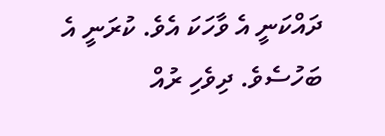ދައްކަނީ އެ ވާހަކަ އެވެ. ކުރަނީ އެ ބަހުސެވެ. ދިވެހި ރުއް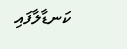ކަނޑާލާފައި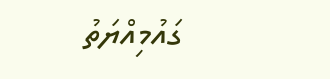ގައުމިއްޔަތު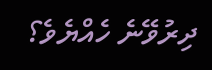ދިރުވޭނެ ހެއްޔެވެ؟